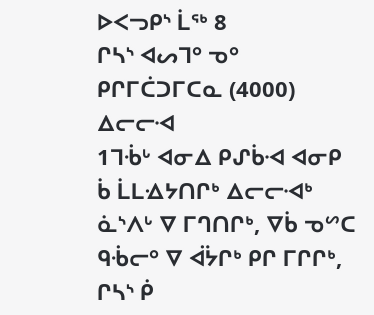ᐅᐸᓓᑭᔅ ᒫᕐᒃ 8
ᒋᓴᔅ ᐊᔕᒣᐤ ᓀᐤ ᑭᒋᒥᑖᑐᒥᑕᓇ (4000) ᐃᓕᓕᐗ
1ᒣᒀᒡ ᐊᓂᐃ ᑭᔑᑳᐗ ᐊᓂᑭ ᑳ ᒫᒪᐎᔭᑎᒋᒃ ᐃᓕᓕᐗᒃ ᓈᔅᐱᒡ ᐁ ᒥᒉᑎᒋᒃ, ᐁᑳ ᓀᔥᑕ ᑫᒀᓕᐤ ᐁ ᐋᔮᒋᒃ ᑭᒋ ᒥᒋᒋᒃ, ᒋᓴᔅ ᑮ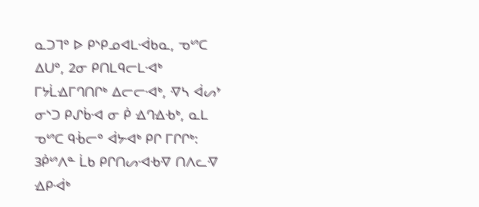ᓇᑐᒣᐤ ᐅ ᑭᔅᑭᓄᐊᒪᐙᑲᓇ, ᓀᔥᑕ ᐃᑌᐤ, 2ᓂ ᑭᑎᒪᑫᓕᒪᐗᒃ ᒥᔭᒫᐎᒥᒉᑎᒋᒃ ᐃᓕᓕᐗᒃ, ᐌᓴ ᐋᔕᔾ ᓂᔅᑐ ᑭᔑᑳᐗ ᓂ ᑮ ᐎᒉᐎᑾᒃ, ᓇᒪ ᓀᔥᑕ ᑫᒀᓕᐤ ᐋᔭᐗᒃ ᑭᒋ ᒥᒋᒋᒃ: 3ᑮᔥᐱᓐ ᒫᑲ ᑭᒋᑎᔕᐗᑾᐌ ᑎᐱᓚᐌ ᐎᑭᐙᒃ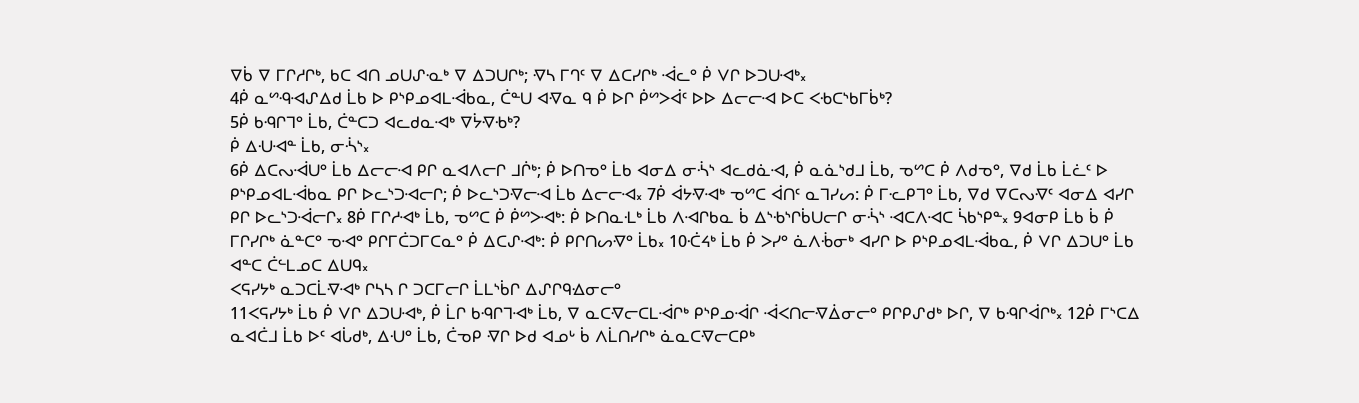ᐁᑳ ᐁ ᒥᒋᓱᒋᒃ, ᑲᑕ ᐊᑎ ᓄᑌᔑᓋᒃ ᐁ ᐃᑐᑌᒋᒃ; ᐌᓴ ᒥᒉᑦ ᐁ ᐃᑕᓯᒋᒃ ᐙᓚᐤ ᑮ ᐯᒋ ᐅᑐᑌᐗᒃ᙮
4ᑮ ᓇᔥᑴᐗᔑᐃᑯ ᒫᑲ ᐅ ᑭᔅᑭᓄᐊᒪᐙᑲᓇ, ᑖᓐᑌ ᐊᐌᓇ ᑫ ᑮ ᐅᒋ ᑮᔥᐳᐋᑦ ᐅᐅ ᐃᓕᓕᐗ ᐅᑕ ᐸᑾᑕᔅᑲᒥᑳᒃ?
5ᑮ ᑲᑴᒋᒣᐤ ᒫᑲ, ᑖᓐᑕᑐ ᐊᓚᑯᓇᐗᒃ ᐁᔮᐌᑾᒃ?
ᑮ ᐃᑗᐗᓐ ᒫᑲ, ᓂᔂᔅ᙮
6ᑮ ᐃᑕᔓᐙᑌᐤ ᒫᑲ ᐃᓕᓕᐗ ᑭᒋ ᓇᐊᐱᓕᒋ ᒧᒌᒃ; ᑮ ᐅᑎᓀᐤ ᒫᑲ ᐊᓂᐃ ᓂᔂᔅ ᐊᓚᑯᓈᐗ, ᑮ ᓇᓈᔅᑯᒧ ᒫᑲ, ᓀᔥᑕ ᑮ ᐱᑯᓀᐤ, ᐁᑯ ᒫᑲ ᒫᓛᑦ ᐅ ᑭᔅᑭᓄᐊᒪᐙᑲᓇ ᑭᒋ ᐅᓚᔅᑐᐗᓕᒋ; ᑮ ᐅᓚᔅᑐᐌᓕᐗ ᒫᑲ ᐃᓕᓕᐗ᙮ 7ᑮ ᐋᔭᐌᐗᒃ ᓀᔥᑕ ᐋᑎᑦ ᓇᒣᓯᔕ: ᑮ ᒥᓦᑭᒣᐤ ᒫᑲ, ᐁᑯ ᐁᑕᔓᐌᑦ ᐊᓂᐃ ᐊᓯᒋ ᑭᒋ ᐅᓚᔅᑐᐙᓕᒋ᙮ 8ᑮ ᒥᒋᓱᐗᒃ ᒫᑲ, ᓀᔥᑕ ᑮ ᑮᔥᐳᐗᒃ: ᑮ ᐅᑎᓇᒶᒃ ᒫᑲ ᐱᐗᒋᑲᓇ ᑳ ᐃᔅᑾᔅᒋᑳᑌᓕᒋ ᓂᔂᔅ ᐗᑕᐱᐗᑕ ᓵᑲᔅᑭᓐ᙮ 9ᐊᓂᑭ ᒫᑲ ᑳ ᑮ ᒥᒋᓯᒋᒃ ᓈᓐᑕᐤ ᓀᐗᐤ ᑭᒋᒥᑖᑐᒥᑕᓇᐤ ᑮ ᐃᑕᔑᐗᒃ: ᑮ ᑭᒋᑎᔕᐌᐤ ᒫᑲ᙮ 10ᑣᔦᒃ ᒫᑲ ᑮ ᐳᓯᐤ ᓈᐱᒀᓂᒃ ᐊᓯᒋ ᐅ ᑭᔅᑭᓄᐊᒪᐙᑲᓇ, ᑮ ᐯᒋ ᐃᑐᑌᐤ ᒫᑲ ᐊᓐᑕ ᑖᓪᒪᓄᑕ ᐃᑌᑫ᙮
ᐸᕋᓯᔭᒃ ᓇᑐᑕᒫᐌᐗᒃ ᒋᓴᓴ ᒋ ᑐᑕᒥᓕᒋ ᒫᒪᔅᑳᒋ ᐃᔑᒋᑫᐎᓂᓕᐤ
11ᐸᕋᓯᔭᒃ ᒫᑲ ᑮ ᐯᒋ ᐃᑐᑌᐗᒃ, ᑮ ᒫᒋ ᑲᑴᒋᒣᐗᒃ ᒫᑲ, ᐁ ᓇᑕᐌᓕᑕᒪᐙᒋᒃ ᑭᔅᑭᓄᐙᒋ ᐙᐸᑎᓕᐌᐄᓂᓕᐤ ᑭᒋᑭᔑᑯᒃ ᐅᒋ, ᐁ ᑲᑴᒋᐋᒋᒃ᙮ 12ᑮ ᒥᔅᑕᐃ ᓇᐊᑖᒧ ᒫᑲ ᐅᑦ ᐊᒑᑯᒃ, ᐃᑗᐤ ᒫᑲ, ᑖᓀᑭ ᐌᒋ ᐅᑯ ᐊᓄᒡ ᑳ ᐱᒫᑎᓯᒋᒃ ᓈᓇᑕᐌᓕᑕᑭᒃ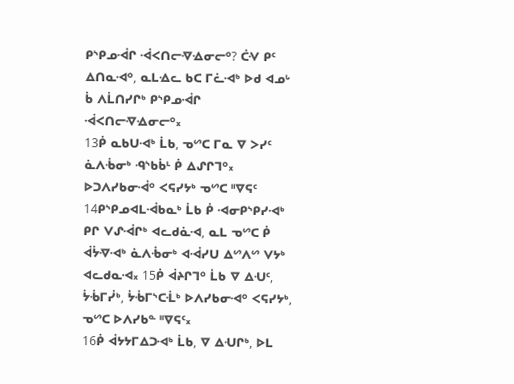ᑭᔅᑭᓄᐙᒋ ᐙᐸᑎᓕᐌᐎᓂᓕᐤ? ᑖᐺ ᑭᑦ ᐃᑎᓇᐗᐤ, ᓇᒪᐎᓚ ᑲᑕ ᒥᓛᐗᒃ ᐅᑯ ᐊᓄᒡ ᑳ ᐱᒫᑎᓯᒋᒃ ᑭᔅᑭᓄᐙᒋ ᐙᐸᑎᓕᐌᐎᓂᓕᐤ᙮
13ᑮ ᓇᑲᑌᐗᒃ ᒫᑲ, ᓀᔥᑕ ᒥᓇ ᐁ ᐳᓯᑦ ᓈᐱᒀᓂᒃ ᑴᔅᑲᑳᒻ ᑮ ᐃᔑᒋᒣᐤ᙮
ᐅᑐᐱᓯᑲᓂᐙᐤ ᐸᕋᓯᔭᒃ ᓀᔥᑕ ᐦᐁᕋᑦ
14ᑭᔅᑭᓄᐊᒪᐙᑲᓇᒃ ᒫᑲ ᑮ ᐗᓂᑭᔅᑭᓯᐗᒃ ᑭᒋ ᐯᔑᐙᒋᒃ ᐊᓚᑯᓈᐗ, ᓇᒪ ᓀᔥᑕ ᑮ ᐋᔮᐌᐗᒃ ᓈᐱᒀᓂᒃ ᐊᐙᓯᑌ ᐃᔥᐱᔥ ᐯᔭᒃ ᐊᓚᑯᓇᐗ᙮ 15ᑮ ᐋᔨᒋᒣᐤ ᒫᑲ ᐁ ᐃᑗᑦ, ᔮᒀᒥᓰᒃ, ᔮᒀᒥᔅᑕᒸᒃ ᐅᐱᓯᑲᓂᐗᐤ ᐸᕋᓯᔭᒃ, ᓀᔥᑕ ᐅᐱᓯᑲᓐ ᐦᐁᕋᑦ᙮
16ᑮ ᐋᔭᔭᒥᐃᑐᐗᒃ ᒫᑲ, ᐁ ᐃᑗᒋᒃ, ᐅᒪ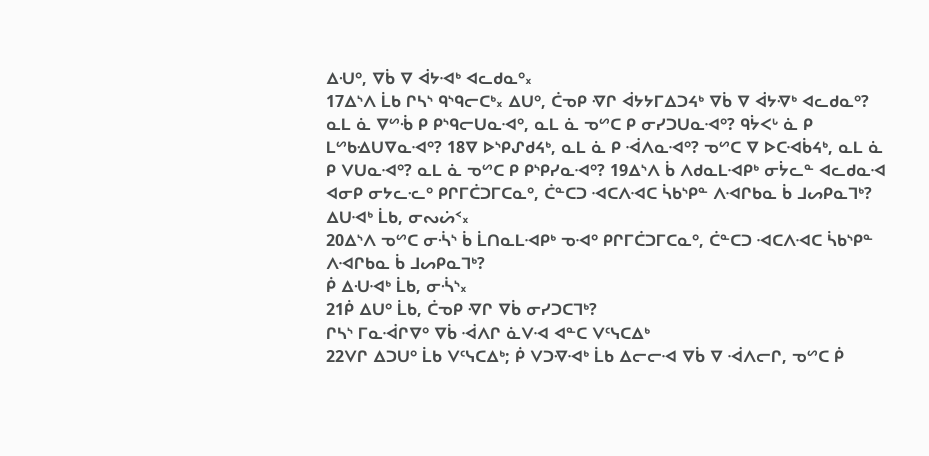ᐃᑗᐤ, ᐁᑳ ᐁ ᐋᔭᐗᒃ ᐊᓚᑯᓇᐤ᙮
17ᐃᔅᐱ ᒫᑲ ᒋᓴᔅ ᑫᔅᑫᓕᑕᒃ᙮ ᐃᑌᐤ, ᑖᓀᑭ ᐌᒋ ᐋᔭᔭᒥᐃᑐᔦᒃ ᐁᑳ ᐁ ᐋᔭᐌᒃ ᐊᓚᑯᓇᐤ? ᓇᒪ ᓈ ᐁᔥᒀ ᑭ ᑭᔅᑫᓕᑌᓇᐗᐤ, ᓇᒪ ᓈ ᓀᔥᑕ ᑭ ᓂᓯᑐᑌᓇᐗᐤ? ᑫᔮᐸᒡ ᓈ ᑭ ᒪᔥᑲᐎᑌᐁᓇᐗᐤ? 18ᐁ ᐅᔅᑭᔑᑯᔦᒃ, ᓇᒪ ᓈ ᑭ ᐙᐱᓇᐗᐤ? ᓀᔥᑕ ᐁ ᐅᑕᐗᑳᔦᒃ, ᓇᒪ ᓈ ᑭ ᐯᑌᓇᐗᐤ? ᓇᒪ ᓈ ᓀᔥᑕ ᑭ ᑭᔅᑭᓯᓇᐗᐤ? 19ᐃᔅᐱ ᑳ ᐱᑯᓇᒪᐗᑭᒃ ᓂᔮᓚᓐ ᐊᓚᑯᓇᐗ ᐊᓂᑭ ᓂᔭᓚᓦᐤ ᑭᒋᒥᑖᑐᒥᑕᓇᐤ, ᑖᓐᑕᑐ ᐗᑕᐱᐗᑕ ᓵᑲᔅᑭᓐ ᐱᐗᒋᑲᓇ ᑳ ᒧᔕᑭᓇᒣᒃ?
ᐃᑌᐗᒃ ᒫᑲ, ᓂᔓᔖᑉ᙮
20ᐃᔅᐱ ᓀᔥᑕ ᓂᔂᔅ ᑳ ᒫᑎᓇᒪᐗᑭᒃ ᓀᐗᐤ ᑭᒋᒥᑖᑐᒥᑕᓇᐤ, ᑖᓐᑕᑐ ᐗᑕᐱᐗᑕ ᓵᑲᔅᑭᓐ ᐱᐗᒋᑲᓇ ᑳ ᒧᔕᑭᓇᒣᒃ?
ᑮ ᐃᑗᐗᒃ ᒫᑲ, ᓂᔂᔅ᙮
21ᑮ ᐃᑌᐤ ᒫᑲ, ᑖᓀᑭ ᐌᒋ ᐁᑳ ᓂᓯᑐᑕᒣᒃ?
ᒋᓴᔅ ᒥᓇᐙᒋᐁᐤ ᐁᑳ ᐙᐱᒋ ᓈᐯᐗ ᐊᓐᑕ ᐯᑦᓭᑕᐃᒃ
22ᐯᒋ ᐃᑐᑌᐤ ᒫᑲ ᐯᑦᓭᑕᐃᒃ; ᑮ ᐯᑐᐌᐗᒃ ᒫᑲ ᐃᓕᓕᐗ ᐁᑳ ᐁ ᐙᐱᓕᒋ, ᓀᔥᑕ ᑮ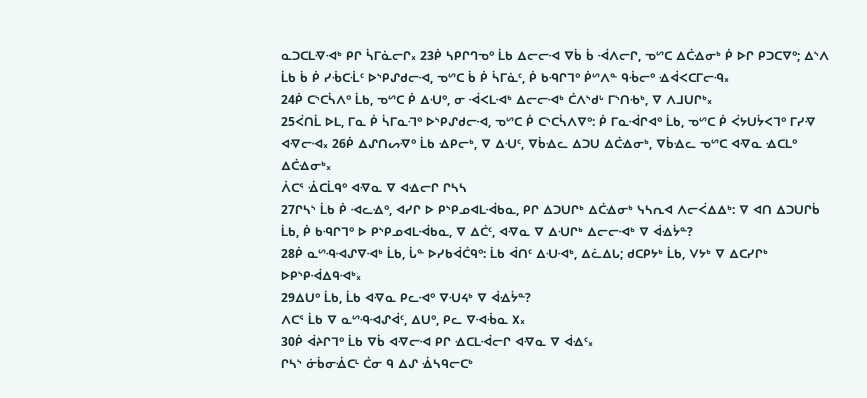ᓇᑐᑕᒪᐌᐗᒃ ᑭᒋ ᓵᒥᓈᓕᒋ᙮ 23ᑮ ᓴᑭᒋᒉᓀᐤ ᒫᑲ ᐃᓕᓕᐗ ᐁᑳ ᑳ ᐙᐱᓕᒋ, ᓀᔥᑕ ᐃᑖᐎᓂᒃ ᑮ ᐅᒋ ᑭᑐᑕᐁᐤ; ᐃᔅᐱ ᒫᑲ ᑳ ᑮ ᓯᒀᑕᒸᑦ ᐅᔅᑭᔑᑯᓕᐗ, ᓀᔥᑕ ᑳ ᑮ ᓵᒥᓈᑦ, ᑮ ᑲᑴᒋᒣᐤ ᑮᔥᐱᓐ ᑫᒀᓕᐤ ᐎᐋᐸᑕᒥᓕᑴ᙮
24ᑮ ᑕᔅᑕᓵᐱᐤ ᒫᑲ, ᓀᔥᑕ ᑮ ᐃᑗᐤ, ᓂ ᐙᐸᒪᐗᒃ ᐃᓕᓕᐗᒃ ᑖᐱᔅᑯᒡ ᒥᔅᑎᑾᒃ, ᐁ ᐱᒧᑌᒋᒃ᙮
25ᐹᑎᒫ ᐅᒪ, ᒥᓇ ᑮ ᓵᒥᓇᒬᐤ ᐅᔅᑭᔑᑯᓕᐗ, ᓀᔥᑕ ᑮ ᑕᔅᑕᓵᐱᐁᐤ: ᑮ ᒥᓇᐙᒋᐊᐤ ᒫᑲ, ᓀᔥᑕ ᑮ ᐹᔭᑌᔮᐸᒣᐤ ᒥᓯᐌ ᐊᐌᓕᐗ᙮ 26ᑮ ᐃᔑᑎᔕᐌᐤ ᒫᑲ ᐎᑭᓕᒃ, ᐁ ᐃᑗᑦ, ᐁᑳᐎᓚ ᐃᑐᑌ ᐃᑖᐎᓂᒃ, ᐁᑳᐎᓚ ᓀᔥᑕ ᐊᐌᓇ ᐎᑕᒪᐤ ᐃᑖᐎᓂᒃ᙮
ᐲᑕᕐ ᐐᑕᒫᑫᐤ ᐊᐌᓇ ᐁ ᐊᐎᓕᒋ ᒋᓴᓴ
27ᒋᓴᔅ ᒫᑲ ᑮ ᐗᓚᐎᐤ, ᐊᓯᒋ ᐅ ᑭᔅᑭᓄᐊᒪᐙᑲᓇ, ᑭᒋ ᐃᑐᑌᒋᒃ ᐃᑖᐎᓂᒃ ᓭᓴᕆᐊ ᐱᓕᐹᐃᐃᒃ: ᐁ ᐊᑎ ᐃᑐᑌᒋᑳ ᒫᑲ, ᑮ ᑲᑴᒋᒣᐤ ᐅ ᑭᔅᑭᓄᐊᒪᐙᑲᓇ, ᐁ ᐃᑖᑦ, ᐊᐌᓇ ᐁ ᐃᑗᒋᒃ ᐃᓕᓕᐗᒃ ᐁ ᐋᐎᔮᓐ?
28ᑮ ᓇᔥᑴᐗᔑᐁᐗᒃ ᒫᑲ, ᒑᓐ ᐅᓯᑲᐋᑖᑫᐤ: ᒫᑲ ᐋᑎᑦ ᐃᑗᐗᒃ, ᐃᓛᐃᒐ; ᑯᑕᑭᔭᒃ ᒫᑲ, ᐯᔭᒃ ᐁ ᐃᑕᓯᒋᒃ ᐅᑭᔅᑭᐙᐃᑫᐗᒃ᙮
29ᐃᑌᐤ ᒫᑲ, ᒫᑲ ᐊᐌᓇ ᑭᓚᐗᐤ ᐁᑗᔦᒃ ᐁ ᐋᐎᔮᓐ?
ᐱᑕᕐ ᒫᑲ ᐁ ᓇᔥᑴᐗᔑᐋᑦ, ᐃᑌᐤ, ᑭᓚ ᐁᐗᒀᓇ ᙭᙮
30ᑮ ᐋᔨᒋᒣᐤ ᒫᑲ ᐁᑳ ᐊᐌᓕᐗ ᑭᒋ ᐎᑕᒪᐙᓕᒋ ᐊᐌᓇ ᐁ ᐋᐎᑦ᙮
ᒋᓴᔅ ᓃᑳᓂᐐᑕᒻ ᑖᓂ ᑫ ᐃᔑ ᐐᓴᑫᓕᑕᒃ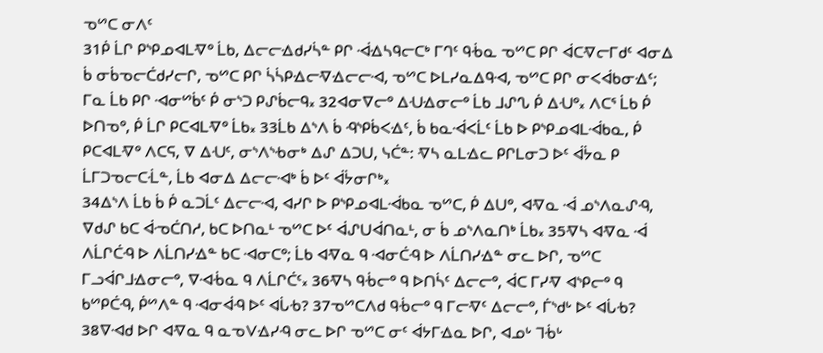ᓀᔥᑕ ᓂᐱᑦ
31ᑮ ᒫᒋ ᑭᔅᑭᓄᐊᒪᐌᐤ ᒫᑲ, ᐃᓕᓕᐎᑯᓯᓵᓐ ᑭᒋ ᐙᐎᓴᑫᓕᑕᒃ ᒥᒉᑦ ᑫᒀᓇ ᓀᔥᑕ ᑭᒋ ᐋᑕᐌᓕᒥᑯᑦ ᐊᓂᐃ ᑳ ᓂᑳᓀᓕᑖᑯᓯᓕᒋ, ᓀᔥᑕ ᑭᒋ ᓵᓵᑭᐎᓕᐌᐎᓕᓕᐗ, ᓀᔥᑕ ᐅᒪᓯᓇᐃᑫᐗ, ᓀᔥᑕ ᑭᒋ ᓂᐸᐋᑲᓂᐎᑦ; ᒥᓇ ᒫᑲ ᑭᒋ ᐗᓂᔥᑳᑦ ᑮ ᓂᔅᑐ ᑭᔑᑳᓕᑫ᙮ 32ᐊᓂᐁᓕᐤ ᐃᑗᐎᓂᓕᐤ ᒫᑲ ᒧᔑᔐ ᑮ ᐃᑗᐤ᙮ ᐱᑕᕐ ᒫᑲ ᑮ ᐅᑎᓀᐤ, ᑮ ᒫᒋ ᑭᑕᐊᒪᐌᐤ ᒫᑲ᙮ 33ᒫᑲ ᐃᔅᐱ ᑳ ᑴᔅᑭᑳᐸᐎᑦ, ᑳ ᑲᓇᐙᐸᒫᑦ ᒫᑲ ᐅ ᑭᔅᑭᓄᐊᒪᐙᑲᓇ, ᑮ ᑭᑕᐊᒪᐌᐤ ᐱᑕᕋ, ᐁ ᐃᑗᑦ, ᓂᔅᐱᔅᑾᓂᒃ ᐃᔑ ᐃᑐᑌ, ᓭᑖᓐ: ᐌᓴ ᓇᒪᐎᓚ ᑭᒋᒪᓂᑐ ᐅᑦ ᐋᔮᓇ ᑭ ᒫᒥᑐᓀᓕᑕᒸᓐ, ᒫᑲ ᐊᓂᐃ ᐃᓕᓕᐗᒃ ᑳ ᐅᑦ ᐋᔮᓂᒋᒃ᙮
34ᐃᔅᐱ ᒫᑲ ᑳ ᑮ ᓇᑐᒫᑦ ᐃᓕᓕᐗ, ᐊᓯᒋ ᐅ ᑭᔅᑭᓄᐊᒪᐙᑲᓇ ᓀᔥᑕ, ᑮ ᐃᑌᐤ, ᐊᐌᓇ ᐙ ᓄᔅᐱᓇᔑᑴ, ᐁᑯᔑ ᑲᑕ ᐋᓉᑖᑎᓱ, ᑲᑕ ᐅᑎᓇᒻ ᓀᔥᑕ ᐅᑦ ᐋᔑᑌᐋᑎᓇᒻ, ᓂ ᑳ ᓄᔅᐱᓇᑎᒃ ᒫᑲ᙮ 35ᐌᓴ ᐊᐌᓇ ᐙ ᐱᒫᒋᑖᑴ ᐅ ᐱᒫᑎᓯᐎᓐ ᑲᑕ ᐗᓂᑕᐤ; ᒫᑲ ᐊᐌᓇ ᑫ ᐗᓂᑖᑴ ᐅ ᐱᒫᑎᓯᐎᓐ ᓂᓚ ᐅᒋ, ᓀᔥᑕ ᒥᓗᐋᒋᒧᐎᓂᓕᐤ, ᐁᐗᒀᓇ ᑫ ᐱᒫᒋᑖᑦ᙮ 36ᐌᓴ ᑫᒀᓕᐤ ᑫ ᐅᑎᓵᑦ ᐃᓕᓕᐤ, ᐋᑕ ᒥᓯᐌ ᐊᔅᑭᓕᐤ ᑫ ᑲᔥᑭᑖᑴ, ᑮᔥᐱᓐ ᑫ ᐗᓂᐋᑴ ᐅᑦ ᐊᒑᑾ? 37ᓀᔥᑕᐱᑯ ᑫᒀᓕᐤ ᑫ ᒥᓕᐌᑦ ᐃᓕᓕᐤ, ᒦᔅᑯᒡ ᐅᑦ ᐊᒑᑾ? 38ᐁᐗᑯ ᐅᒋ ᐊᐌᓇ ᑫ ᓇᓀᐯᐎᓯᑴ ᓂᓚ ᐅᒋ ᓀᔥᑕ ᓂᑦ ᐋᔭᒥᐎᓇ ᐅᒋ, ᐊᓄᒡ ᒣᒀᒡ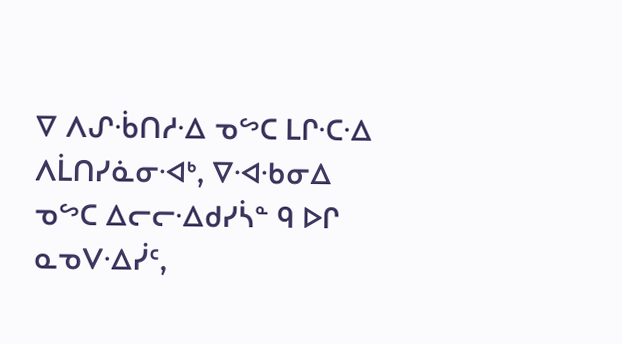ᐁ ᐱᔑᒀᑎᓱᐎ ᓀᔥᑕ ᒪᒋᑡᐎ ᐱᒫᑎᓯᓈᓂᐗᒃ, ᐁᐗᑾᓂᐃ ᓀᔥᑕ ᐃᓕᓕᐎᑯᓯᓵᓐ ᑫ ᐅᒋ ᓇᓀᐯᐎᓰᑦ,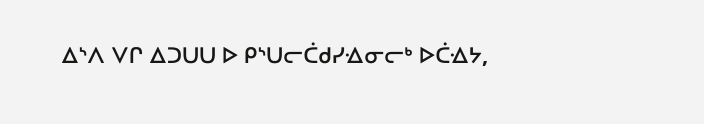ᐃᔅᐱ ᐯᒋ ᐃᑐᑌᑌ ᐅ ᑭᔅᑌᓕᑖᑯᓯᐎᓂᓕᒃ ᐅᑖᐎᔭ,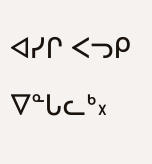ᐊᓯᒋ ᐸᓓᑭ ᐁᓐᒐᓚᒃ᙮